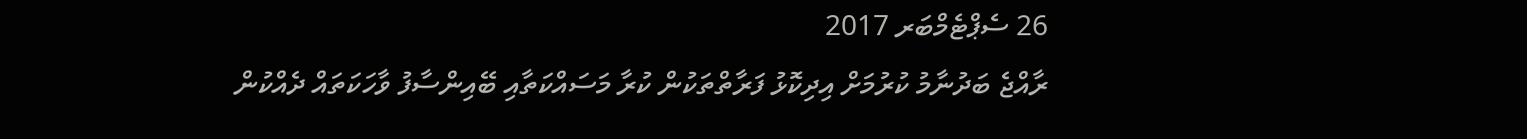26 ސެޕްޓެމްބަރ 2017
ރާއްޖެ ބަދުނާމު ކުރުމަށް އިދިކޮޅު ފަރާތްތަކުން ކުރާ މަސައްކަތާއި ބޭއިންސާފު ވާހަކަތައް ދެއްކުން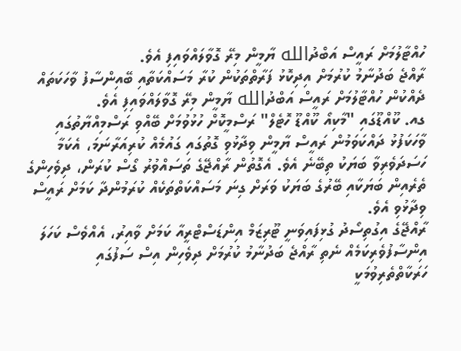ހުއްޓާލުމަށް ރައީސް އަބްދުالله ޔާމީން މިރޭ ގޮވާލައްވައިފި އެވެ.
ރާއްޖެ ބަދުނާމު ކުރުމަށް އިދިކޮޅު ފަރާތްތަކުން ކުރާ މަސައްކަތާއި ބޭއިންސާފު ވާހަކަތައް ދެއްކުން ހުއްޓާލުމަށް ރައީސް އަބްދުالله ޔާމީން މިރޭ ގޮވާލައްވައިފި އެވެ.
ގއ. ކޫއްޑޫގައި "މާކިއޯ ކޫއްޑޫ ހޮޓެލް" ރަސްމީކޮށް ހުޅުވުމަށް ބޭއްވި ރަސްމިއްޔާތުގައި ވާހަކަފުޅު ދައްކަވަމުން ރައީސް ޔާމީން ވިދާޅުވި ގޮތުގައި ގައުމެއް ކުރިއަރާނަމަ، އެކަމާ ހަސަދަވެރިވާ ބަޔަކު ތިބޭނެ އެވެ. އެގޮތުން ރާއްޖޭގެ ތަސައްވުރު ގޯސް ކުރަން، ދިވެހިންގެ ތެރެއިން ބަޔަކާއި ބޭރުގެ ބަޔަކު ވަރަށް ގިނަ މަސައްކަތްތަކެއް ކުރަމުންދާ ކަމަށް ރައީސް ވިދާޅުވި އެވެ.
ރާއްޖޭގެ އިގުތިސޯދު ގުޅިފައިވަނީ ޓޫރިޒަމް އިންޑަސްޓްރީއާ ކަމަށް ވާއިރު، އެއްވެސް ކަހަލަ އިންސާފުވެރިކަމެއް ނެތި ރާއްޖެ ބަދުނާމު ކުރުމަށް ދިވެހިން އިސް ސަފުގައި ހަރަކާތްތެރިވުމަކީ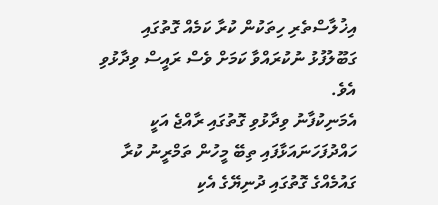އިޚުލާސްތެރި ހިތަކުން ކުރާ ކަމެއް ގޮތުގައި ގަބޫލުފުޅު ނުކުރައްވާ ކަމަށް ވެސް ރައީސް ވިދާޅުވި އެވެ.
އެމަނިކުފާނު ވިދާޅުވި ގޮތުގައި ރާއްޖެ އަކީ ހައްދުފަހަނައަޅާފައި ތިބޭ މީހުން ތަމްރީނު ކުރާ ގައުމެއްގެ ގޮތުގައި ދުނިޔޭގެ އެކި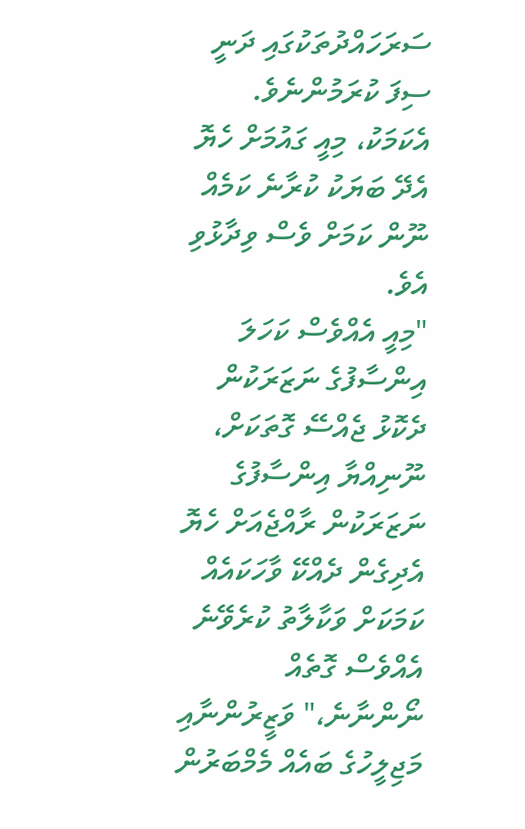ސަރަހައްދުތަކުގައި ދަނީ ސިފަ ކުރަމުންނެވެ. އެކަމަކު، މިއީ ގައުމަށް ހެޔޮ އެދޭ ބަޔަކު ކުރާނެ ކަމެއް ނޫން ކަމަށް ވެސް ވިދާޅުވި އެވެ.
"މިއީ އެއްވެސް ކަހަލަ އިންސާފުގެ ނަޒަރަކުން ދެކޮޅު ޖެއްސޭ ގޮތަކަށް، ނޫނިއްޔާ އިންސާފުގެ ނަޒަރަކުން ރާއްޖެއަށް ހެޔޮ އެދިގެން ދެއްކޭ ވާހަކައެއް ކަމަކަށް ވަކާލާތު ކުރެވޭނެ އެއްވެސް ގޮތެއް ނޯންނާނެ،" ވަޒީރުންނާއި މަޖިލީހުގެ ބައެއް މެމްބަރުން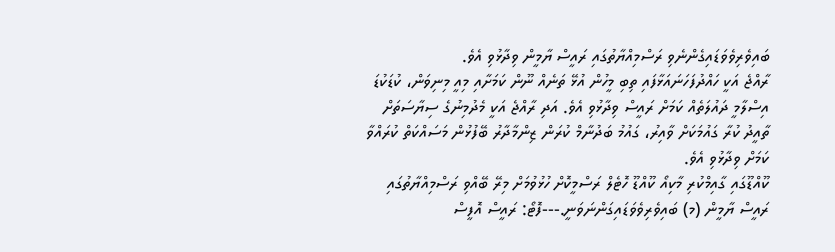ބައިވެރިވެވަޑައިގެންނެވި ރަސްމިއްޔާތުގައި ރައީސް ޔާމީން ވިދާޅުވި އެވެ.
ރާއްޖެ އަކީ ހައްދުފަހަނައަޅާފައި ތިބި މީހުން އުޅޭ ތަނެއް ނޫން ކަމަށާއި މިއީ މިނިވަން، ކުޑަކުޑަ އިސްލާމީ ދައުލަތެއް ކަމަށް ރައީސް ވިދާޅުވި އެވެ. އަދި ރާއްޖެ އަކީ މެދުމިނުގެ ސިޔާސަތަށް ތާއީދު ކުރާ ގައުމަކަށް ވާއިރު، ގައުމު ބަދުނާމް ކުރަން ޒިންމާދާރު ބޭފުޅުން މަސައްކަތް ކުރައްވާ ކަމަށް ވިދާޅުވި އެވެ.
ކޫއްޑޫގައި ގާއިމްކުރި މާކިއޯ ކޫއްޑޫ ހޮޓެލް ރަސްމީކޮށް ހުޅުވުމަށް މިރޭ ބޭއްވި ރަސްމިއްޔާތުގައި ރައީސް ޔާމީން (މ) ބައިވެރިވެވަޑައިގަންނަވަނީ.---ފޮޓޯ: ރައީސް އޮފީސް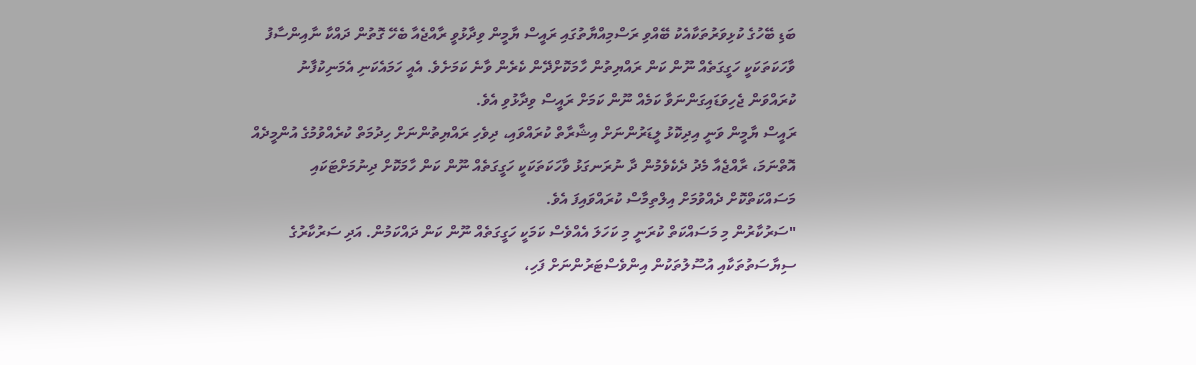ބަޑި ބޭހުގެ ކުޅިވަރުތަކާއެކު ބޭއްވި ރަސްމިއްޔާތުގައި ރައީސް ޔާމީން ވިދާޅުވީ ރާއްޖެއާ ބެހޭ ގޮތުން ދައްކާ ނާއިންސާފު ވާހަކަތަކަކީ ހަގީގަތެއް ނޫން ކަން ރައްޔިތުން ހާމަކޮށްދޭން ކެރެން ވާނެ ކަމަށެވެ. އެއީ ހަމައެކަނި އެމަނިކުފާނު ކުރައްވަން ޖެހިވަޑައިގަންނަވާ ކަމެއް ނޫން ކަމަށް ރައީސް ވިދާޅުވި އެވެ.
ރައީސް ޔާމީން ވަނީ އިދިކޮޅު ލީޑަރުންނަށް އިޝާރާތް ކުރައްވައި، ދިވެހި ރައްޔިތުންނަށް ހިދުމަތް ކުރެއްވުމުގެ އުންމީދެއް އޮތްނަމަ، ރާއްޖެއާ މެދު ދެކެވެމުން ދާ ނުރަނގަޅު ވާހަކަތަކަކީ ހަގީގަތެއް ނޫން ކަން ހާމަކޮށް ދިނުމަށްޓަކައި މަސައްކަތްކޮށް ދެއްވުމަށް އިލްތިމާސް ކުރައްވައިފަ އެވެ.
"ސަރުކާރުން މި މަސައްކަތް ކުރަނީ މި ކަހަލަ އެއްވެސް ކަމަކީ ހަގީގަތެއް ނޫން ކަން ދައްކަމުން. އަދި ސަރުކާރުގެ ސިޔާސަތުތަކާއި އުސޫލުތަކުން އިންވެސްޓަރުންނަށް ފަހި،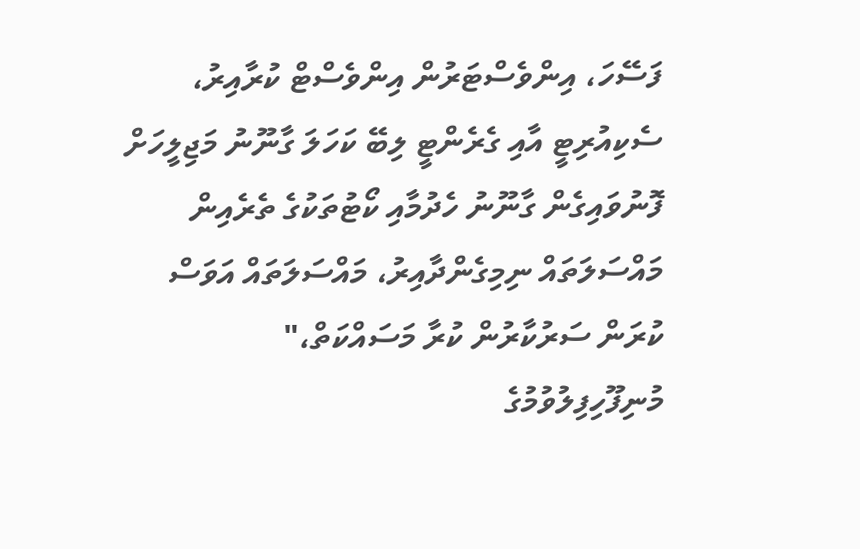ފަސޭހަ، އިންވެސްޓަރުން އިންވެސްޓް ކުރާއިރު، ސެކިއުރިޓީ އާއި ގެރެންޓީ ލިބޭ ކަހަލަ ގާނޫނު މަޖިލީހަށް ފޮނުވައިގެން ގާނޫނު ހެދުމާއި ކޯޓުތަކުގެ ތެރެއިން މައްސަލަތައް ނިމިގެންދާއިރު، މައްސަލަތައް އަވަސް ކުރަން ސަރުކާރުން ކުރާ މަސައްކަތް،" މުނިފޫހިފިލުވުމުގެ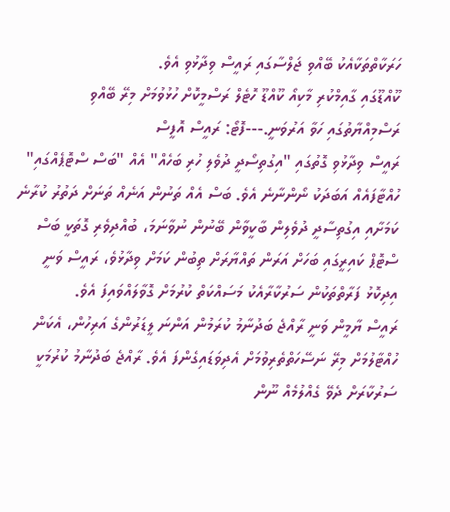ހަރަކާތްތަކާއެކު ބޭއްވި ޖަލްސާގައި ރައީސް ވިދާޅުވި އެވެ.
ކޫއްޑޫގައި ގާއިމްކުރި މާކިއޯ ކޫއްޑޫ ހޮޓެލް ރަސްމީކޮށް ހުޅުވުމަށް މިރޭ ބޭއްވި ރަސްމިއްޔާތުގައި ހަވާ އަރުވަނީ.---ފޮޓޯ: ރައީސް އޮފީސް
ރައީސް ވިދާޅުވި ގޮތުގައި "އިގުތިސޯދީ ދުވެލި ހުރި ބަހެއް" އެއް "ބަސް ސްޓޮޕެއްގައި" ހުއްޓާފައެއް އަބަދަކު ނޯންނާނެ އެވެ. ބަސް އެއް ތަނުން އަނެއް ތަނަށް ދަތުރު ކުރާނެ ކަމަށާއި އިގުތިސާދީ ދުވެލިން ބާކީވާން ބޭނުން ނުވާނަމަ، ބުއްދިވެރި ގޮތަކީ ބަސް ސްޓޮޕް ކައިރީގައި ބަހަށް އަރަން ތައްޔާރަށް ތިބުން ކަމަށް ވިދާޅުވެ، ރައީސް ވަނީ އިދިކޮޅު ފަރާތްތަކުން ސަރުކާރާއެކު މަސައްކަތް ކުރުމަށް ގޮވާލައްވައިފަ އެވެ.
ރައީސް ޔާމީން ވަނީ ރާއްޖެ ބަދުނާމު ކުރަމުން އަންނަ ލީޑަރުންގެ އަރިހުން، އެކަން ހުއްޓާލުމަށް މިރޭ ނަސޭހަތްތެރިވުމަށް އެދިވަޑައިގެންފަ އެވެ. ރާއްޖެ ބަދުނާމު ކުރުމަކީ ސަރުކާރަށް ދެވޭ ގެއްލުމެއް ނޫން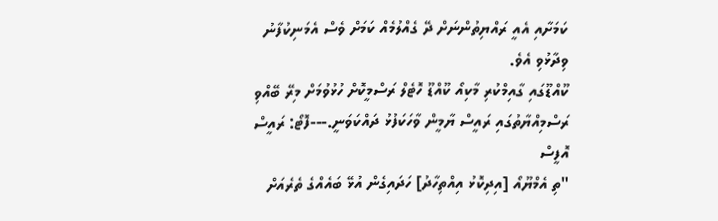ކަމަށާއި އެއީ ރައްޔިތުންނަށް ދޭ ގެއްލުމެއް ކަމަށް ވެސް އެމަނިކުފާނު ވިދާޅުވި އެވެ.
ކޫއްޑޫގައި ގާއިމްކުރި މާކިއޯ ކޫއްޑޫ ހޮޓެލް ރަސްމީކޮށް ހުޅުވުމަށް މިރޭ ބޭއްވި ރަސްމިއްޔާތުގައި ރައީސް ޔާމީން ވާހަކަފުޅު ދައްކަވަނީ.---ފޮޓޯ: ރައީސް އޮފީސް
"ތި އެމްޔޫއޯ [އިދިކޮޅު އިއްތިހާދު] ހަދައިގެން އުޅޭ ބައެއްގެ ތެރެއަށް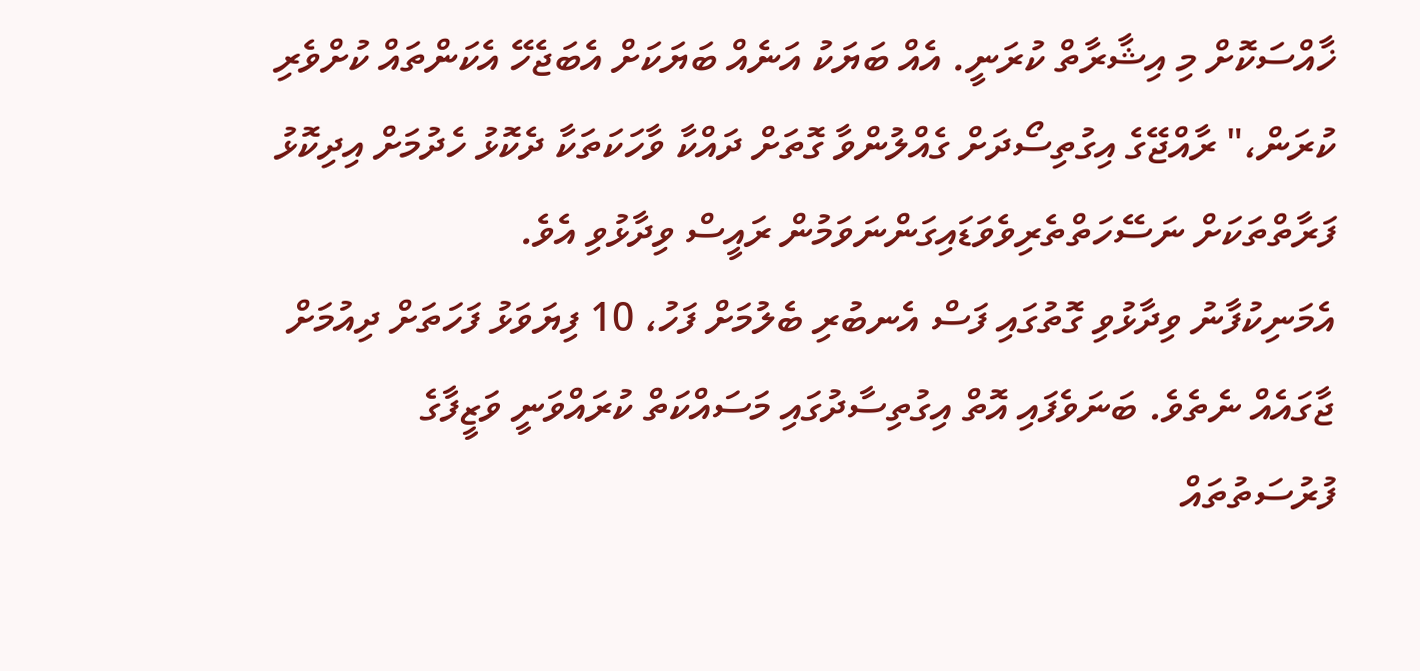ޚާއްސަކޮށް މި އިޝާރާތް ކުރަނީ. އެއް ބަޔަކު އަނެއް ބަޔަކަށް އެބަޖެހޭ އެކަންތައް ކުށްވެރި ކުރަން،" ރާއްޖޭގެ އިގުތިސޯދަށް ގެއްލުންވާ ގޮތަށް ދައްކާ ވާހަކަތަކާ ދެކޮޅު ހެދުމަށް އިދިކޮޅު ފަރާތްތަކަށް ނަސޭހަތްތެރިވެވަޑައިގަންނަވަމުން ރައީސް ވިދާޅުވި އެވެ.
އެމަނިކުފާނު ވިދާޅުވި ގޮތުގައި ފަސް އެނބުރި ބެލުމަށް ފަހު، 10 ފިޔަވަޅު ފަހަތަށް ދިއުމަށް ޖާގައެއް ނެތެވެ. ބަނަވެފައި އޮތް އިގުތިސާދުގައި މަސައްކަތް ކުރައްވަނީ ވަޒީފާގެ ފުރުސަތުތައް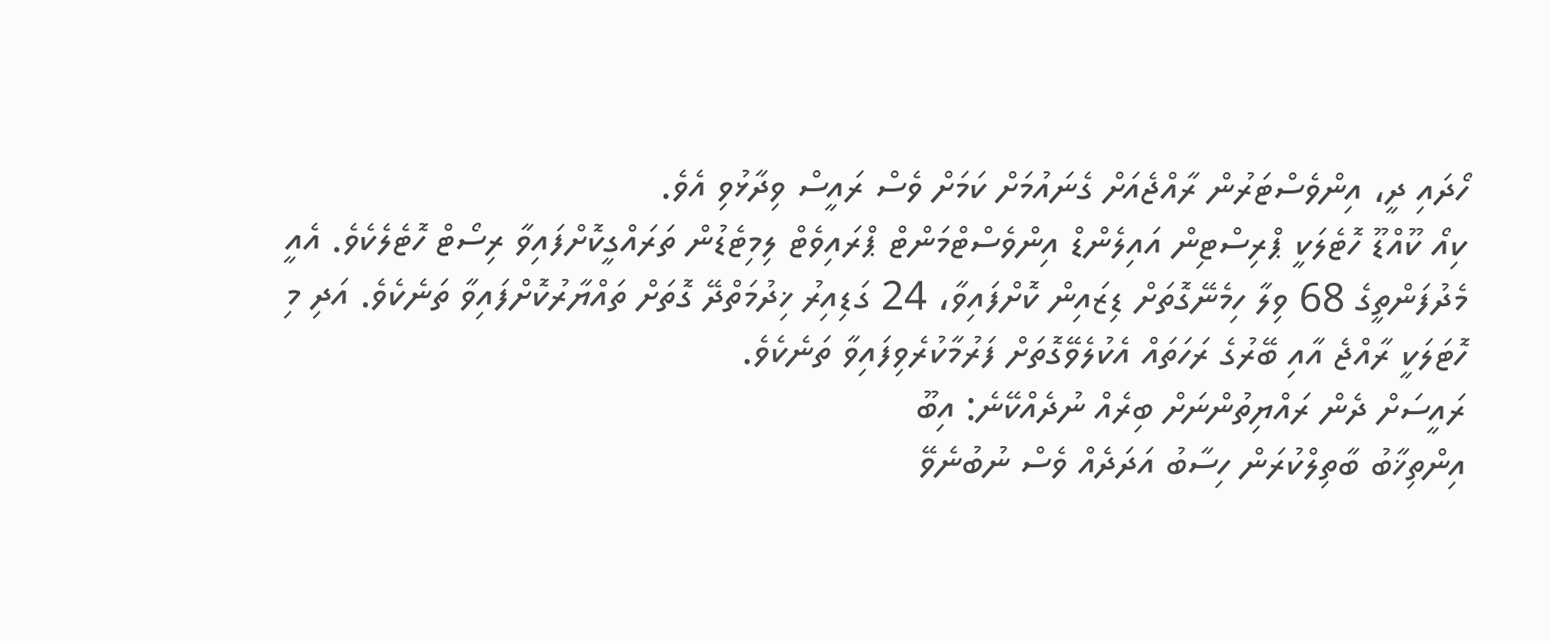ހޯދައި ދީ، އިންވެސްޓަރުން ރާއްޖެއަށް ގެނައުމަށް ކަމަށް ވެސް ރައީސް ވިދާޅުވި އެވެ.
ކިއޯ ކޫއްޑޫ ހޮޓެލަކީ ޕްރިސްޓިން އައިލެންޑް އިންވެސްޓްމަންޓް ޕްރައިވެޓް ލިމިޓެޑުން ތަރައްގީކޮށްފައިވާ ރިސޯޓް ހޮޓެލެކެވެ. އެއީ މެދުފަންތީގެ 68 ވިލާ ހިމެނޭގޮތަށް ޑިޒައިން ކޮށްފައިވާ، 24 ގަޑިއިރު ޚިދުމަތްދޭ ގޮތަށް ތައްޔާރުކޮށްފައިވާ ތަނެކެވެ. އަދި މި ހޮޓަލަކީ ރާއްޖެ އާއި ބޭރުގެ ރަހަތައް އެކުލެވޭގޮތަށް ފަރުމާކުރެވިފައިވާ ތަނެކެވެ.
ރައީސަށް ދެން ރައްޔިތުންނަށް ބިރެއް ނުދެއްކޭނެ: އިބޫ
އިންތިޚާބު ބާތިލްކުރަން ހިސާބު އަދަދެއް ވެސް ނުބުނެވޭ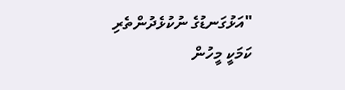"އަޅުގަނޑުގެ ނުކުޅެދުންތެރި ކަމަކީ މީހުން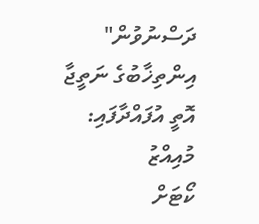ދަސްނުވުން"
އިންތިޚާބުގެ ނަތީޖާ އޮތީ އުފައްދާފައި: މުއިއްޒު
ކޯޓަށް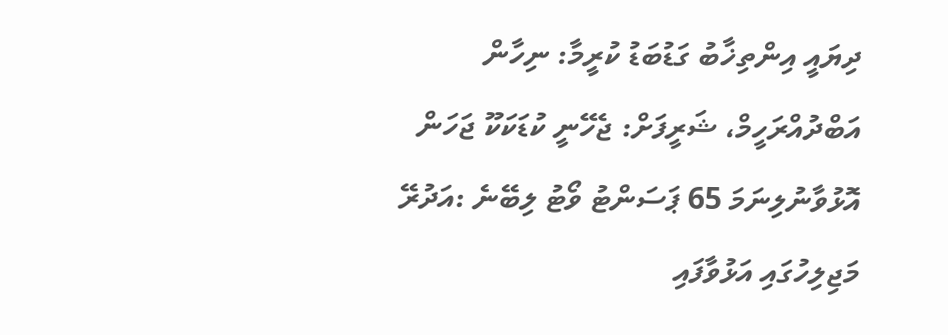ދިޔައީ އިންތިޚާބު ގަޑުބަޑު ކުރީމާ: ނިހާން
އަބްދުއްރަހީމް، ޝަރީފަށް: ޖެހޭނީ ކުޑަކަކޫ ޖަހަން
އޮޅުވާނުލިނަމަ 65 ޕަސަންޓު ވޯޓު ލިބޭނެ :އަދުރޭ
މަޖިލިހުގައި އަޅުވާފައި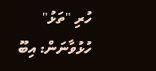ހުރި "ތަޅު" ހުޅުވާނަން: އިބޫ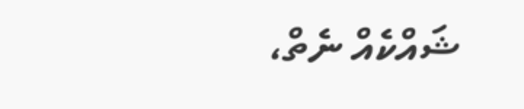ޝައްކެއް ނެތް،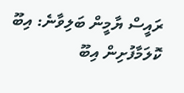ރައީސް ޔާމީން ބަލިވާނެ: އިބޫ
ކޮލަމާފުށިން އިބޫ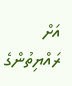އަށް ރައްޔިތުންގެ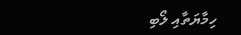ހިމާޔަތާއި ލޯބި